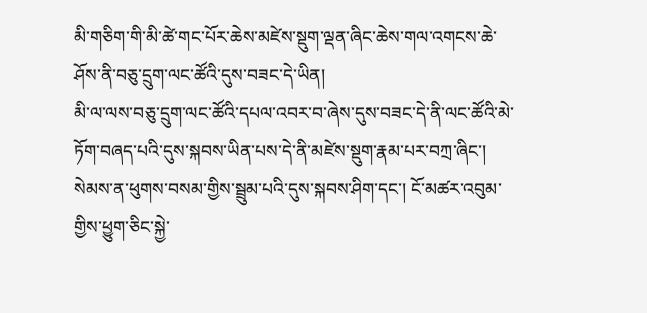མི་གཅིག་གི་མི་ཚེ་གང་པོར་ཆེས་མཛེས་སྡུག་ལྡན་ཞིང་ཆེས་གལ་འགངས་ཆེ་ཤོས་ནི་བཅུ་དྲུག་ལང་ཚོའི་དུས་བཟང་དེ་ཡིན།
མི་ལ་ལས་བཅུ་དྲུག་ལང་ཚོའི་དཔལ་འབར་བ་ཞེས་དུས་བཟང་དེ་ནི་ལང་ཚོའི་མེ་ཏོག་བཞད་པའི་དུས་སྐབས་ཡིན་པས་དེ་ནི་མཛེས་སྡུག་རྣམ་པར་བཀྲ་ཞིང་། སེམས་ན་ཕུགས་བསམ་གྱིས་སྦྲུམ་པའི་དུས་སྐབས་ཤིག་དང་། ངོ་མཚར་འབུམ་གྱིས་ཕྱུག་ཅིང་སྐྱེ་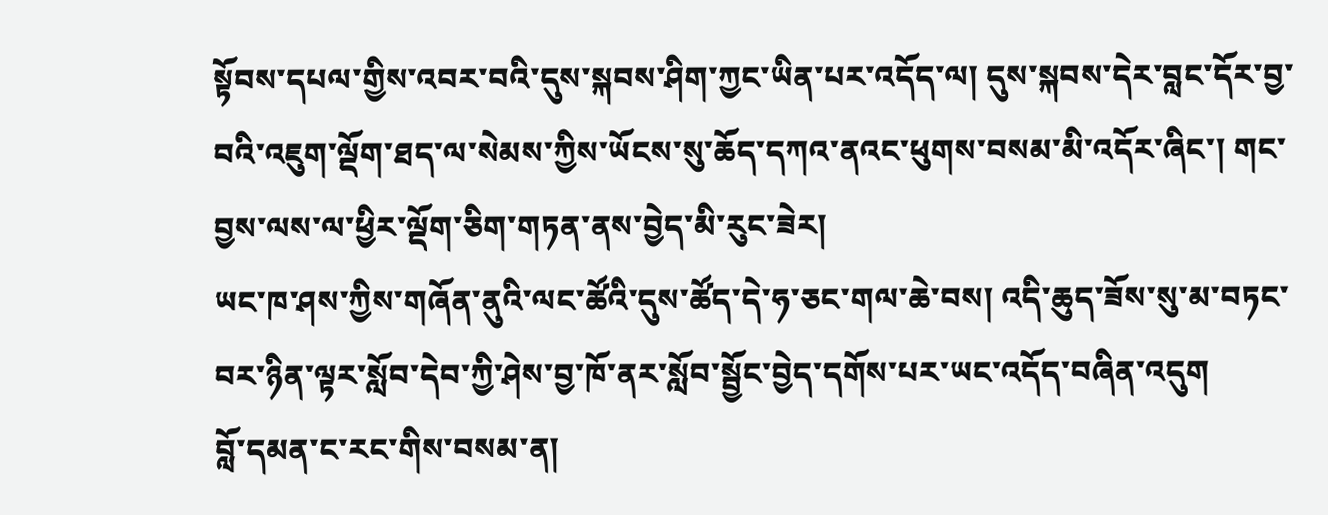སྟོབས་དཔལ་གྱིས་འབར་བའི་དུས་སྐབས་ཤིག་ཀྱང་ཡིན་པར་འདོད་ལ། དུས་སྐབས་དེར་བླང་དོར་བྱ་བའི་འཇུག་ལྡོག་ཐད་ལ་སེམས་ཀྱིས་ཡོངས་སུ་ཆོད་དཀའ་ནའང་ཕུགས་བསམ་མི་འདོར་ཞིང་། གང་བྱས་ལས་ལ་ཕྱིར་ལྡོག་ཅིག་གཏན་ནས་བྱེད་མི་རུང་ཟེར།
ཡང་ཁ་ཤས་ཀྱིས་གཞོན་ནུའི་ལང་ཚོའི་དུས་ཚོད་དེ་ཧ་ཅང་གལ་ཆེ་བས། འདི་ཆུད་ཟོས་སུ་མ་བཏང་བར་ཉིན་ལྟར་སློབ་དེབ་ཀྱི་ཤེས་བྱ་ཁོ་ནར་སློབ་སྦྱོང་བྱེད་དགོས་པར་ཡང་འདོད་བཞིན་འདུག
བློ་དམན་ང་རང་གིས་བསམ་ན།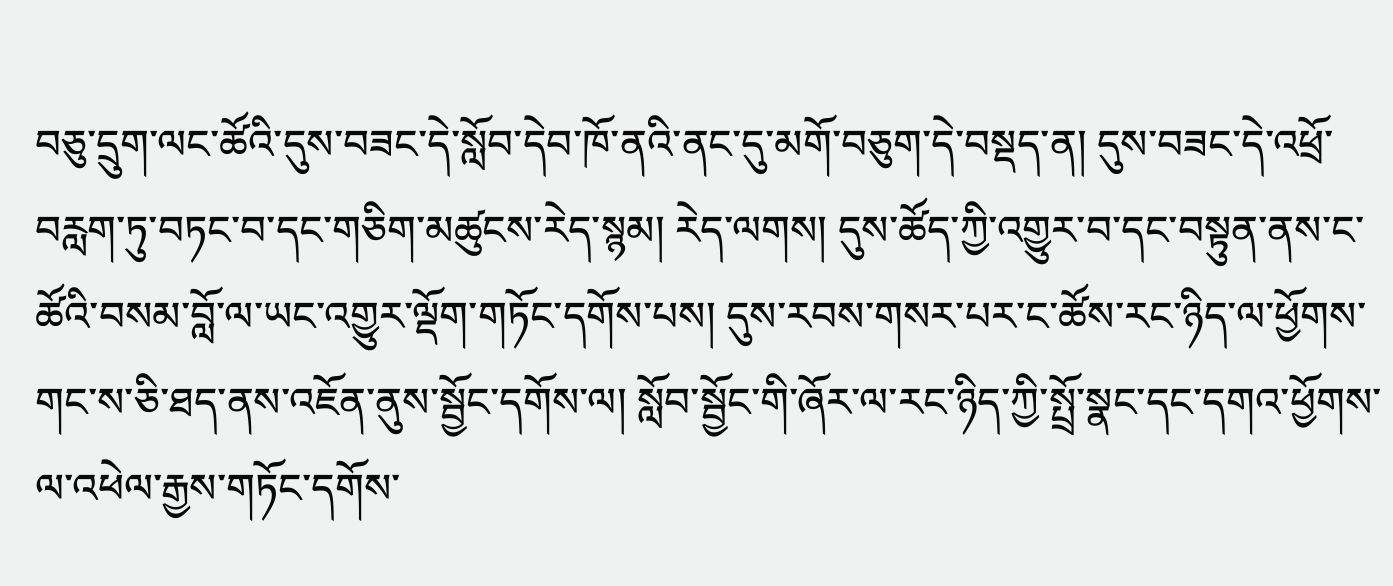བཅུ་དྲུག་ལང་ཚོའི་དུས་བཟང་དེ་སློབ་དེབ་ཁོ་ནའི་ནང་དུ་མགོ་བཅུག་དེ་བསྡད་ན། དུས་བཟང་དེ་འཕྲོ་བརླག་ཏུ་བཏང་བ་དང་གཅིག་མཚུངས་རེད་སྙམ། རེད་ལགས། དུས་ཚོད་ཀྱི་འགྱུར་བ་དང་བསྟུན་ནས་ང་ཚོའི་བསམ་བློ་ལ་ཡང་འགྱུར་ལྡོག་གཏོང་དགོས་པས། དུས་རབས་གསར་པར་ང་ཚོས་རང་ཉིད་ལ་ཕྱོགས་གང་ས་ཅི་ཐད་ནས་འཇོན་ནུས་སྦྱོང་དགོས་ལ། སློབ་སྦྱོང་གི་ཞོར་ལ་རང་ཉིད་ཀྱི་སྤྲོ་སྣང་དང་དགའ་ཕྱོགས་ལ་འཕེལ་རྒྱས་གཏོང་དགོས་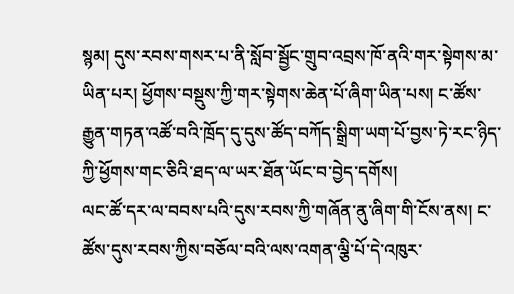སྙམ། དུས་རབས་གསར་པ་ནི་སློབ་སྦྱོང་གྲུབ་འབྲས་ཁོ་ནའི་གར་སྟེགས་མ་ཡིན་པར། ཕྱོགས་བསྡུས་ཀྱི་གར་སྟེགས་ཆེན་པོ་ཞིག་ཡིན་པས། ང་ཚོས་རྒྱུན་གཏན་འཚོ་བའི་ཁྲོད་དུ་དུས་ཚོད་བཀོད་སྒྲིག་ཡག་པོ་བྱས་ཏེ་རང་ཉིད་ཀྱི་ཕྱོགས་གང་ཅིའི་ཐད་ལ་ཡར་ཐོན་ཡོང་བ་བྱེད་དགོས།
ལང་ཚོ་དར་ལ་བབས་པའི་དུས་རབས་ཀྱི་གཞོན་ནུ་ཞིག་གི་ངོས་ནས། ང་ཚོས་དུས་རབས་ཀྱིས་བཅོལ་བའི་ལས་འགན་ལྕི་པོ་དེ་འཁུར་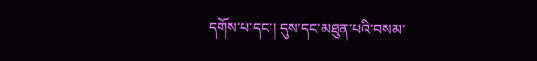དགོས་པ་དང་། དུས་དང་མཐུན་པའི་བསམ་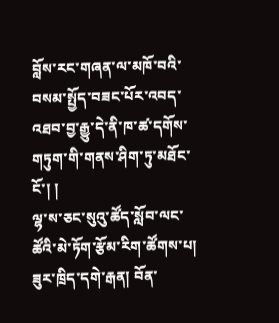བློས་རང་གཞན་ལ་མཁོ་བའི་བསམ་སྤྱོད་བཟང་པོར་འབད་འཐབ་བྱ་རྒྱུ་དེ་ནི་ཁ་ཚ་དགོས་གཏུག་གི་གནས་ཤིག་ཏུ་མཐོང་ངོ་། །
ལྷ་ས་ཅང་སུའུ་ཚོད་སློབ་ལང་ཚོའི་མེ་ཏོག་རྩོམ་རིག་ཚོགས་པ།
ཟུར་ཁྲིད་དགེ་རྒན། བོན་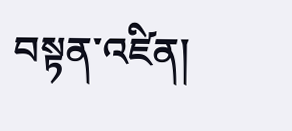བསྟན་འཛིན།